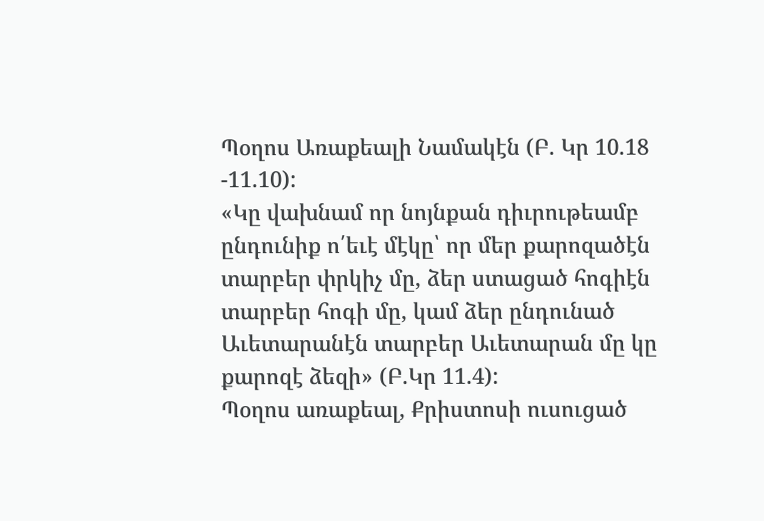Պօղոս Առաքեալի Նամակէն (Բ. Կր 10.18 -11.10):
«Կը վախնամ որ նոյնքան դիւրութեամբ ընդունիք ո՛եւէ մէկը՝ որ մեր քարոզածէն տարբեր փրկիչ մը, ձեր ստացած հոգիէն տարբեր հոգի մը, կամ ձեր ընդունած Աւետարանէն տարբեր Աւետարան մը կը քարոզէ ձեզի» (Բ.Կր 11.4):
Պօղոս առաքեալ, Քրիստոսի ուսուցած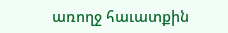առողջ հաւատքին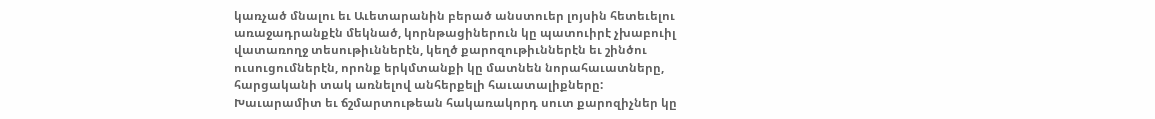կառչած մնալու եւ Աւետարանին բերած անստուեր լոյսին հետեւելու առաջադրանքէն մեկնած, կորնթացիներուն կը պատուիրէ չխաբուիլ վատառողջ տեսութիւններէն, կեղծ քարոզութիւններէն եւ շինծու ուսուցումներէն, որոնք երկմտանքի կը մատնեն նորահաւատները, հարցականի տակ առնելով անհերքելի հաւատալիքները:
Խաւարամիտ եւ ճշմարտութեան հակառակորդ սուտ քարոզիչներ կը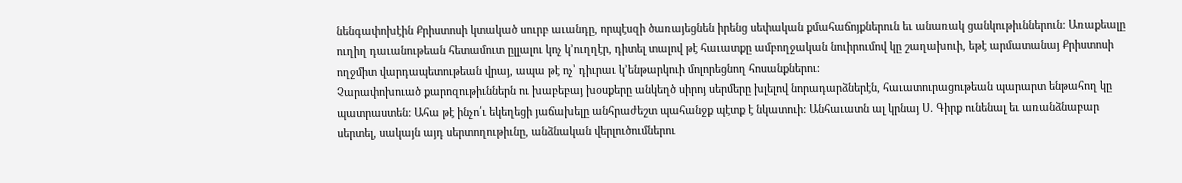նենգափոխէին Քրիստոսի կտակած սուրբ աւանդը, որպէսզի ծառայեցնեն իրենց սեփական քմահաճոյքներուն եւ անառակ ցանկութիւններուն: Առաքեալը ուղիղ դաւանութեան հետամուտ ըլլալու կոչ կ’ուղղէր, դիտել տալով թէ հաւատքը ամբողջական նուիրումով կը շաղախուի, եթէ արմատանայ Քրիստոսի ողջմիտ վարդապետութեան վրայ, ապա թէ ոչ՝ դիւրաւ կ’ենթարկուի մոլորեցնող հոսանքներու:
Չարափոխուած քարոզութիւններն ու խաբեբայ խօսքերը անկեղծ սիրոյ սերմերը խլելով նորադարձներէն, հաւատուրացութեան պարարտ ենթահող կը պատրաստեն: Ահա թէ ինչո՛ւ եկեղեցի յաճախելը անհրաժեշտ պահանջք պէտք է նկատուի: Անհաւատն ալ կրնայ Ս. Գիրք ունենալ եւ առանձնաբար սերտել, սակայն այդ սերտողութիւնը, անձնական վերլուծումներու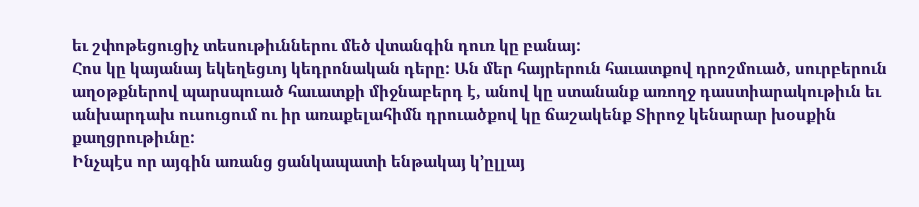եւ շփոթեցուցիչ տեսութիւններու մեծ վտանգին դուռ կը բանայ:
Հոս կը կայանայ եկեղեցւոյ կեդրոնական դերը: Ան մեր հայրերուն հաւատքով դրոշմուած, սուրբերուն աղօթքներով պարսպուած հաւատքի միջնաբերդ է, անով կը ստանանք առողջ դաստիարակութիւն եւ անխարդախ ուսուցում ու իր առաքելահիմն դրուածքով կը ճաշակենք Տիրոջ կենարար խօսքին քաղցրութիւնը:
Ինչպէս որ այգին առանց ցանկապատի ենթակայ կ’ըլլայ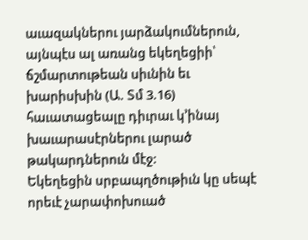աւազակներու յարձակումներուն, այնպէս ալ առանց եկեղեցիի՝ ճշմարտութեան սիւնին եւ խարիսխին (Ա. Տմ 3.16) հաւատացեալը դիւրաւ կ’ինայ խաւարասէրներու լարած թակարդներուն մէջ:
Եկեղեցին սրբապղծութիւն կը սեպէ որեւէ չարափոխուած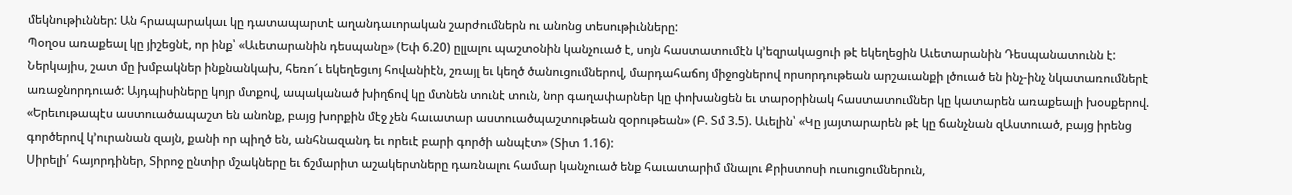մեկնութիւններ: Ան հրապարակաւ կը դատապարտէ աղանդաւորական շարժումներն ու անոնց տեսութիւնները:
Պօղօս առաքեալ կը յիշեցնէ, որ ինք՝ «Աւետարանին դեսպանը» (Եփ 6.20) ըլլալու պաշտօնին կանչուած է, սոյն հաստատումէն կ’եզրակացուի թէ եկեղեցին Աւետարանին Դեսպանատունն է:
Ներկայիս, շատ մը խմբակներ ինքնանկախ, հեռո՜ւ եկեղեցւոյ հովանիէն, շռայլ եւ կեղծ ծանուցումներով, մարդահաճոյ միջոցներով որսորդութեան արշաւանքի լծուած են ինչ-ինչ նկատառումներէ առաջնորդուած: Այդպիսիները կոյր մտքով, ապականած խիղճով կը մտնեն տունէ տուն, նոր գաղափարներ կը փոխանցեն եւ տարօրինակ հաստատումներ կը կատարեն առաքեալի խօսքերով. «Երեւութապէս աստուածապաշտ են անոնք, բայց խորքին մէջ չեն հաւատար աստուածպաշտութեան զօրութեան» (Բ. Տմ 3.5). Աւելին՝ «Կը յայտարարեն թէ կը ճանչնան զԱստուած, բայց իրենց գործերով կ’ուրանան զայն, քանի որ պիղծ են, անհնազանդ եւ որեւէ բարի գործի անպէտ» (Տիտ 1.16):
Սիրելի՛ հայորդիներ, Տիրոջ ընտիր մշակները եւ ճշմարիտ աշակերտները դառնալու համար կանչուած ենք հաւատարիմ մնալու Քրիստոսի ուսուցումներուն,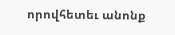որովհետեւ անոնք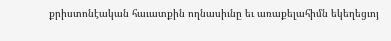քրիստոնէական հաւատքին ողնասիւնը եւ առաքելահիմն եկեղեցւոյ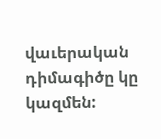վաւերական դիմագիծը կը կազմեն: